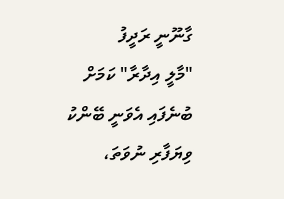ގާނޫނީ ރަދީފު
"މާލީ އިދާރާ" ކަމަށް ބުނެފައި އެވަނީ ބޭންކު ވިޔަފާރި ނުވަތަ،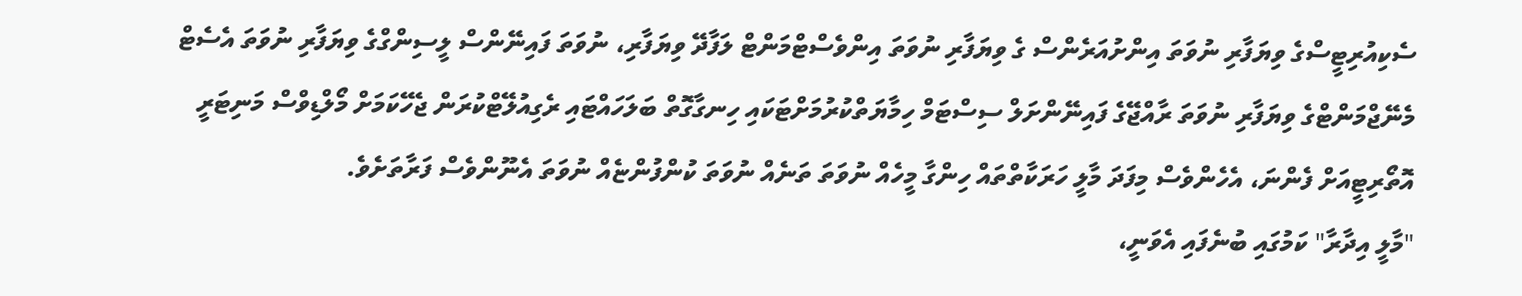ސެކިއުރިޓީސްގެ ވިޔަފާރި ނުވަތަ އިންށުއަރެންސް ގެ ވިޔަފާރި ނުވަތަ އިންވެސްޓްމަންޓް ލަފާދޭ ވިޔަފާރި، ނުވަތަ ފައިނޭންސް ލީސިންގްގެ ވިޔަފާރި ނުވަތަ އެސެޓް މެނޭޖްމަންޓްގެ ވިޔަފާރި ނުވަތަ ރާއްޖޭގެ ފައިނޭންށަލް ސިސްޓަމް ހިމާޔަތްކުރުމަށްޓަކައި ހިނގާގޮތް ބަލަހައްޓައި ރެގިއުލޭޓްކުރަން ޖެހޭކަމަށް މޯލްޑިވްސް މަނިޓަރީ އޮތޯރިޓީއަށް ފެންނަ، އެހެންވެސް މިފަދަ މާލީ ހަރަކާތްތައް ހިންގާ މީހެއް ނުވަތަ ތަނެއް ނުވަތަ ކުންފުންޏެއް ނުވަތަ އެނޫންވެސް ފަރާތަށެވެ.
"މާލީ އިދާރާ" ކަމުގައި ބުނެފައި އެވަނީ،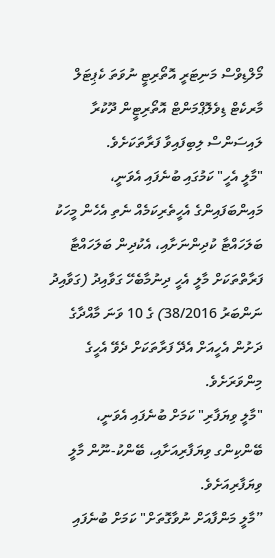މޯލްޑިވްސް މަނިޓަރީ އޮތޯރިޓީ ނުވަތަ ކެޕިޓަލް މާރކެޓް ޑިވެލޮޕްމަންޓް އޮތޯރިޓީން ދޫކުރާ ލައިސަންސް ލިބިފައިވާ ފަރާތަކަށެވެ.
"މާލީ އެހީ" ކަމުގައި ބުނެފައި އެވަނީ، މައިންބަފައިންގެ އެހީތެރިކަމެއް ނެތި އެހެން މީހަކު ބަލަހައްޓާ ކުދިންނަށާއި، އެކުދިން ބަލަހައްޓާ ފަރާތްތަކަށް މާލީ އެހީ ދިނުމާބެހޭ ގަވާއިދު (ގަވާއިދު ނަންބަރު 38/2016) ގެ 10 ވަނަ މާއްދާގެ ދަށުން އެހީއަށް އެދޭ ފަރާތަކަށް ދެވޭ އެހީގެ މިންވަރަށެވެ.
"މާލީ ވިޔަފާރި" ކަމަށް ބުނެފައި އެވަނީ، ބޭންކިންގ ވިޔަފާރިއަށާއި، ބޭންކު-ނޫން މާލީ ވިޔަފާރިއަށެވެ.
”މާލީ މަންފާއަށް ނުވާގޮތަށް" ކަމަށް ބުނެފައި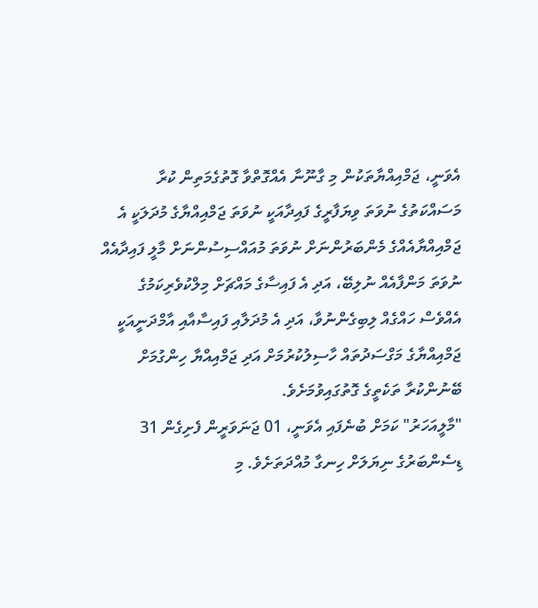އެވަނީ، ޖަމްއިއްޔާތަކުން މި ގާނޫނާ އެއްގޮތްވާ ގޮތުގެމަތިން ކުރާ މަސައްކަތުގެ ނުވަތަ ވިޔަފާރީގެ ފައިދާއަކީ ނުވަތަ ޖަމްއިއްޔާގެ މުދަލަކީ އެ ޖަމްއިއްޔާއެއްގެ މެންބަރުންނަށް ނުވަތަ މުއައްސިސުންނަށް މާލީ ފައިދާއެއް ނުވަތަ މަންފާއެއް ނުލިބޭ، އަދި އެ ފައިސާގެ މައްޗަށް މިލްކުވެރިކަމުގެ އެއްވެސް ހައްގެއް ލިބިގެންނުވާ، އަދި އެ މުދަލާއި ފައިސާއާއި އާމްދަނީއަކީ ޖަމްއިއްޔާގެ މަގްސަދުތައް ހާސިލުކުރުމަށް އަދި ޖަމްއިއްޔާ ހިންގުމަށް ބޭނުންކުރާ ތަކެތީގެ ގޮތުގައިވުމަށެވެ.
"މާލީއަހަރު" ކަމަށް ބުނެފައި އެވަނީ، 01 ޖަނަވަރީން ފެށިގެން 31 ޑިސެންބަރުގެ ނިޔަލަށް ހިނގާ މުއްދަތަށެވެ. މި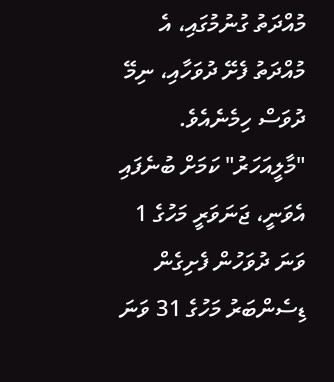މުއްދަތު ގުނުމުގައި، އެ މުއްދަތު ފެށޭ ދުވަހާއި، ނިމޭ ދުވަސް ހިމެނެއެވެ.
"މާލީއަހަރު" ކަމަށް ބުނެފައި އެވަނީ، ޖަނަވަރީ މަހުގެ 1 ވަނަ ދުވަހުން ފެށިގެން ޑިސެންބަރު މަހުގެ 31 ވަނަ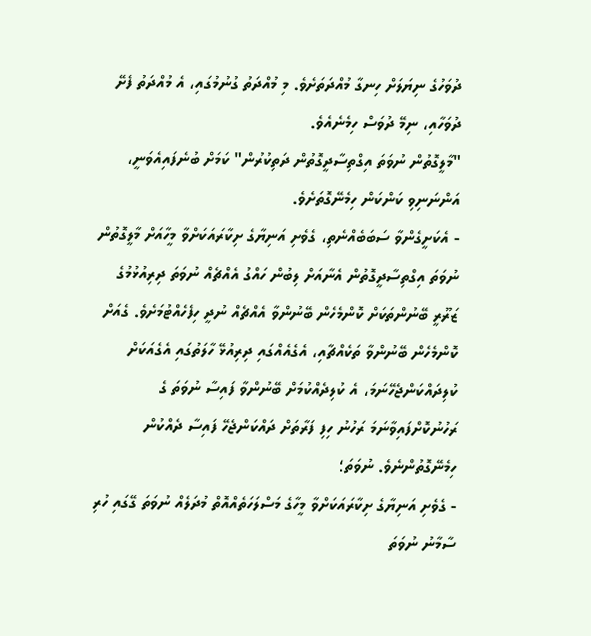ދުވަހުގެ ނިޔަލަށް ހިނގާ މުއްދަތަށެވެ. މި މުއްދަތު ގުނުމުގައި، އެ މުއްދަތު ފެށޭ ދުވަހާއި، ނިމޭ ދުވަސް ހިމެނެއެވެ.
"މާލީގޮތުން ނުވަތަ އިގްތިސާދީގޮތުން ދަތިކުރުން" ކަމަށް ބުނެފައިއެވަނީ، އަންނަނިވި ކަންކަން ހިމެނޭގޮތަށެވެ.
- އެކަށީގެންވާ ސަބަބެއްނެތި، ގެވެށި އަނިޔާގެ ށިކާރައަކަށްވާ މީހާއަށް މާލީގޮތުން ނުވަތަ އިގްތިސާދީގޮތުން އެނާއަށް ލިބުން ހައްގު އެއްޗެއް ނުވަތަ ދިރިއުޅުމުގެ ޒަރޫރީ ބޭނުންތަކަށް ކޮންމެހެން ބޭނުންވާ އެއްޗެއް ނުދީ ހިފެހެއްޓުމަށެވެ. ގެއަށް ކޮންމެހެން ބޭނުންވާ ތަކެއްޗާއި، އެގެއެއްގައި ދިރިއުޅޭ ހާލަތުގައި އެގެއަކަށް ކުލިދައްކަންޖެހޭނަމަ، އެ ކުލިދެއްކުމަށް ބޭނުންވާ ފައިސާ ނުވަތަ ގެ ރަހުނުކޮށްފައިވާނަމަ ރަހުނު ހިފި ފަރާތަށް ދައްކަންޖެހޭ ފައިސާ ދެއްކުން ހިމެނޭގޮތުންނެވެ. ނުވަތަ؛
- ގެވެށި އަނިޔާގެ ށިކާރައަކަށްވާ މީހާގެ މަސްލަހަތެއްއޮތް މުދަލެއް ނުވަތަ ގޭގައި ހުރި ސާމާނު ނުވަތަ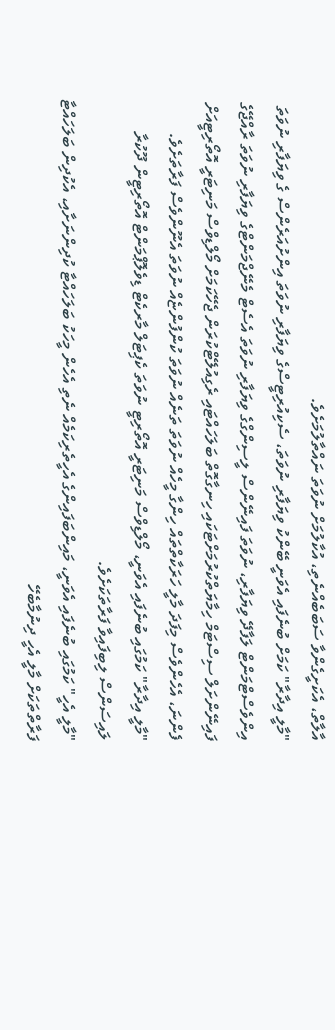އާލާތް، އެކަށީގެންވާ ސަބަބެއްނެތި، އުކާލުމަށް ނުވަތަ ނައްތާލުމަށެވެ.
"މާލީ އިދާރާ" ކަމަށް ބުނެފައި އެވަނީ ބޭންކު ވިޔަފާރި ނުވަތަ، ސެކިއުރިޓީސްގެ ވިޔަފާރި ނުވަތަ އިންށުއަރެންސް ގެ ވިޔަފާރި ނުވަތަ އިންވެސްޓްމަންޓް ލަފާދޭ ވިޔަފާރި، ނުވަތަ ފައިނޭންސް ލީސިންގްގެ ވިޔަފާރި ނުވަތަ އެސެޓް މެނޭޖްމަންޓްގެ ވިޔަފާރި ނުވަތަ ރާއްޖޭގެ ފައިނޭންށަލް ސިސްޓަމް ހިމާޔަތްކުރުމަށްޓަކައި ހިނގާގޮތް ބަލަހައްޓައި ރެގިއުލޭޓްކުރަން ޖެހޭކަމަށް މޯލްޑިވްސް މަނިޓަރީ އޮތޯރިޓީއަށް ފެންނަ، އެހެންވެސް މިފަދަ މާލީ ހަރަކާތްތައް ހިންގާ މީހެއް ނުވަތަ ތަނެއް ނުވަތަ ކުންފުންޏެއް ނުވަތަ އެނޫންވެސް ފަރާތަށެވެ.
"މާލީ އިދާރާ" ކަމުގައި ބުނެފައި އެވަނީ، މޯލްޑިވްސް މަނިޓަރީ އޮތޯރިޓީ ނުވަތަ ކެޕިޓަލް މާރކެޓް ޑިވެލޮޕްމަންޓް އޮތޯރިޓީން ދޫކުރާ ލައިސަންސް ލިބިފައިވާ ފަރާތަކަށެވެ.
"މާލީ އެހީ" ކަމުގައި ބުނެފައި އެވަނީ، މައިންބަފައިންގެ އެހީތެރިކަމެއް ނެތި އެހެން މީހަކު ބަލަހައްޓާ ކުދިންނަށާއި، އެކުދިން ބަލަހައްޓާ ފަރާތްތަކަށް މާލީ އެހީ ދިނުމާބެހޭ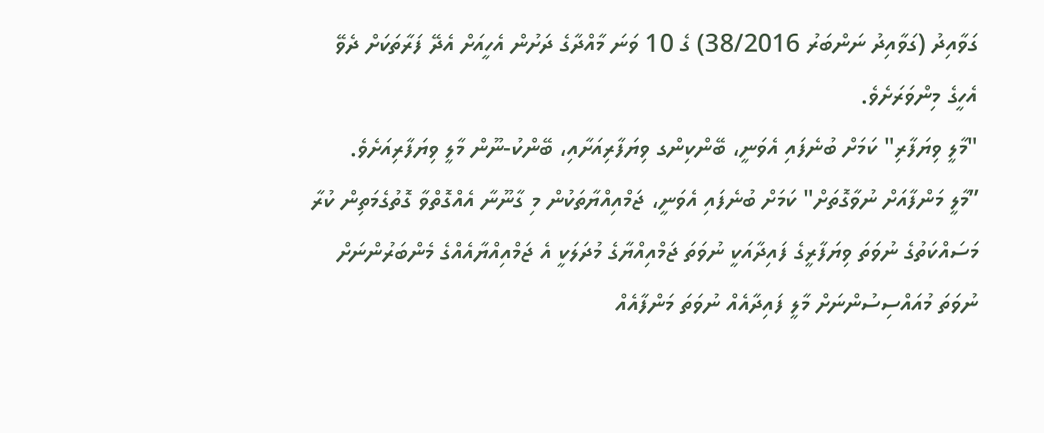ގަވާއިދު (ގަވާއިދު ނަންބަރު 38/2016) ގެ 10 ވަނަ މާއްދާގެ ދަށުން އެހީއަށް އެދޭ ފަރާތަކަށް ދެވޭ އެހީގެ މިންވަރަށެވެ.
"މާލީ ވިޔަފާރި" ކަމަށް ބުނެފައި އެވަނީ، ބޭންކިންގ ވިޔަފާރިއަށާއި، ބޭންކު-ނޫން މާލީ ވިޔަފާރިއަށެވެ.
”މާލީ މަންފާއަށް ނުވާގޮތަށް" ކަމަށް ބުނެފައި އެވަނީ، ޖަމްއިއްޔާތަކުން މި ގާނޫނާ އެއްގޮތްވާ ގޮތުގެމަތިން ކުރާ މަސައްކަތުގެ ނުވަތަ ވިޔަފާރީގެ ފައިދާއަކީ ނުވަތަ ޖަމްއިއްޔާގެ މުދަލަކީ އެ ޖަމްއިއްޔާއެއްގެ މެންބަރުންނަށް ނުވަތަ މުއައްސިސުންނަށް މާލީ ފައިދާއެއް ނުވަތަ މަންފާއެއް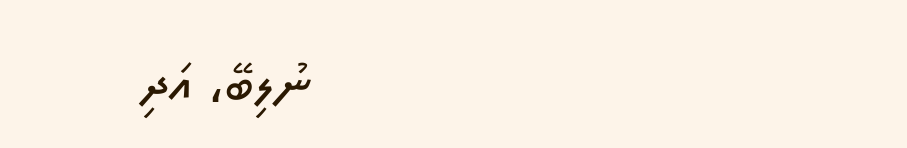ނުލިބޭ، އަދި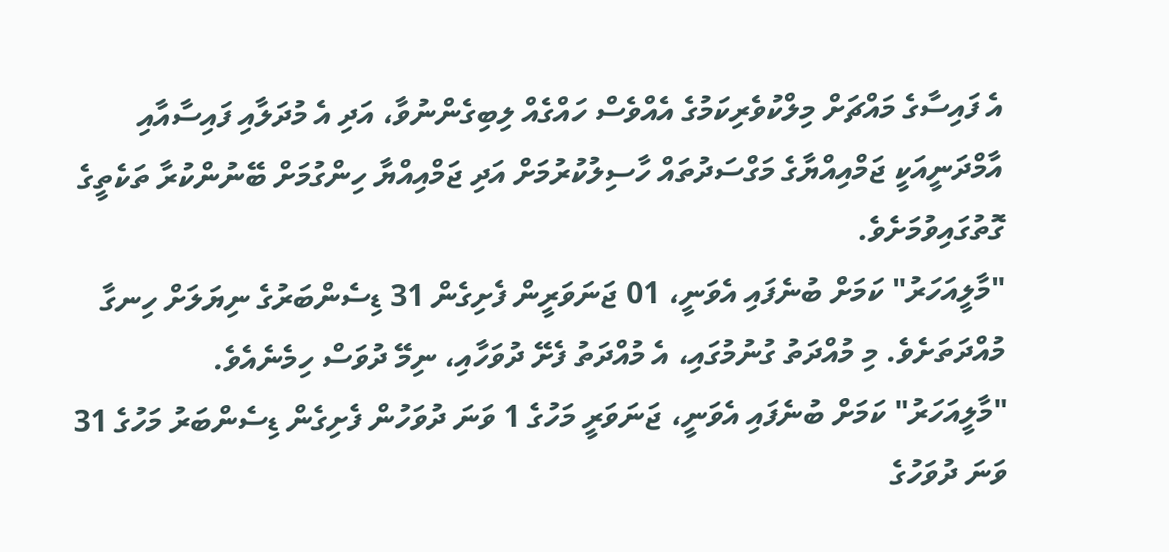އެ ފައިސާގެ މައްޗަށް މިލްކުވެރިކަމުގެ އެއްވެސް ހައްގެއް ލިބިގެންނުވާ، އަދި އެ މުދަލާއި ފައިސާއާއި އާމްދަނީއަކީ ޖަމްއިއްޔާގެ މަގްސަދުތައް ހާސިލުކުރުމަށް އަދި ޖަމްއިއްޔާ ހިންގުމަށް ބޭނުންކުރާ ތަކެތީގެ ގޮތުގައިވުމަށެވެ.
"މާލީއަހަރު" ކަމަށް ބުނެފައި އެވަނީ، 01 ޖަނަވަރީން ފެށިގެން 31 ޑިސެންބަރުގެ ނިޔަލަށް ހިނގާ މުއްދަތަށެވެ. މި މުއްދަތު ގުނުމުގައި، އެ މުއްދަތު ފެށޭ ދުވަހާއި، ނިމޭ ދުވަސް ހިމެނެއެވެ.
"މާލީއަހަރު" ކަމަށް ބުނެފައި އެވަނީ، ޖަނަވަރީ މަހުގެ 1 ވަނަ ދުވަހުން ފެށިގެން ޑިސެންބަރު މަހުގެ 31 ވަނަ ދުވަހުގެ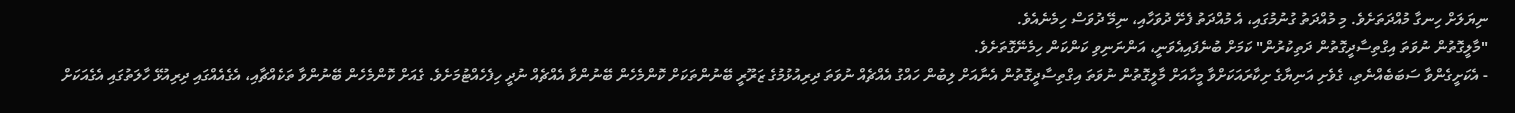ނިޔަލަށް ހިނގާ މުއްދަތަށެވެ. މި މުއްދަތު ގުނުމުގައި، އެ މުއްދަތު ފެށޭ ދުވަހާއި، ނިމޭ ދުވަސް ހިމެނެއެވެ.
"މާލީގޮތުން ނުވަތަ އިގްތިސާދީގޮތުން ދަތިކުރުން" ކަމަށް ބުނެފައިއެވަނީ، އަންނަނިވި ކަންކަން ހިމެނޭގޮތަށެވެ.
- އެކަށީގެންވާ ސަބަބެއްނެތި، ގެވެށި އަނިޔާގެ ށިކާރައަކަށްވާ މީހާއަށް މާލީގޮތުން ނުވަތަ އިގްތިސާދީގޮތުން އެނާއަށް ލިބުން ހައްގު އެއްޗެއް ނުވަތަ ދިރިއުޅުމުގެ ޒަރޫރީ ބޭނުންތަކަށް ކޮންމެހެން ބޭނުންވާ އެއްޗެއް ނުދީ ހިފެހެއްޓުމަށެވެ. ގެއަށް ކޮންމެހެން ބޭނުންވާ ތަކެއްޗާއި، އެގެއެއްގައި ދިރިއުޅޭ ހާލަތުގައި އެގެއަކަށް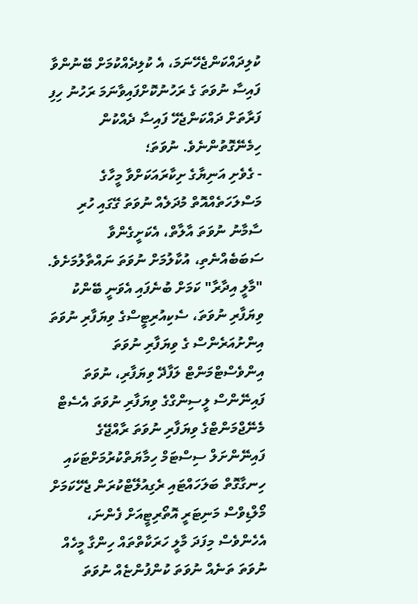ކުލިދައްކަންޖެހޭނަމަ، އެ ކުލިދެއްކުމަށް ބޭނުންވާ ފައިސާ ނުވަތަ ގެ ރަހުނުކޮށްފައިވާނަމަ ރަހުނު ހިފި ފަރާތަށް ދައްކަންޖެހޭ ފައިސާ ދެއްކުން ހިމެނޭގޮތުންނެވެ. ނުވަތަ؛
- ގެވެށި އަނިޔާގެ ށިކާރައަކަށްވާ މީހާގެ މަސްލަހަތެއްއޮތް މުދަލެއް ނުވަތަ ގޭގައި ހުރި ސާމާނު ނުވަތަ އާލާތް، އެކަށީގެންވާ ސަބަބެއްނެތި، އުކާލުމަށް ނުވަތަ ނައްތާލުމަށެވެ.
"މާލީ އިދާރާ" ކަމަށް ބުނެފައި އެވަނީ ބޭންކު ވިޔަފާރި ނުވަތަ، ސެކިއުރިޓީސްގެ ވިޔަފާރި ނުވަތަ އިންށުއަރެންސް ގެ ވިޔަފާރި ނުވަތަ އިންވެސްޓްމަންޓް ލަފާދޭ ވިޔަފާރި، ނުވަތަ ފައިނޭންސް ލީސިންގްގެ ވިޔަފާރި ނުވަތަ އެސެޓް މެނޭޖްމަންޓްގެ ވިޔަފާރި ނުވަތަ ރާއްޖޭގެ ފައިނޭންށަލް ސިސްޓަމް ހިމާޔަތްކުރުމަށްޓަކައި ހިނގާގޮތް ބަލަހައްޓައި ރެގިއުލޭޓްކުރަން ޖެހޭކަމަށް މޯލްޑިވްސް މަނިޓަރީ އޮތޯރިޓީއަށް ފެންނަ، އެހެންވެސް މިފަދަ މާލީ ހަރަކާތްތައް ހިންގާ މީހެއް ނުވަތަ ތަނެއް ނުވަތަ ކުންފުންޏެއް ނުވަތަ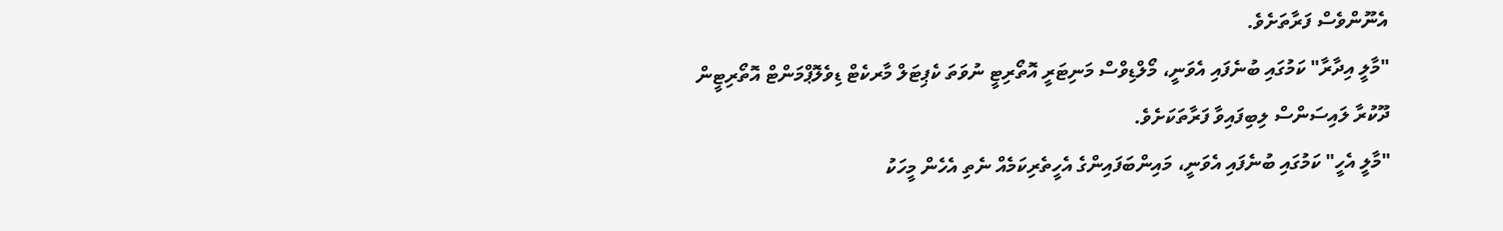އެނޫންވެސް ފަރާތަށެވެ.
"މާލީ އިދާރާ" ކަމުގައި ބުނެފައި އެވަނީ، މޯލްޑިވްސް މަނިޓަރީ އޮތޯރިޓީ ނުވަތަ ކެޕިޓަލް މާރކެޓް ޑިވެލޮޕްމަންޓް އޮތޯރިޓީން ދޫކުރާ ލައިސަންސް ލިބިފައިވާ ފަރާތަކަށެވެ.
"މާލީ އެހީ" ކަމުގައި ބުނެފައި އެވަނީ، މައިންބަފައިންގެ އެހީތެރިކަމެއް ނެތި އެހެން މީހަކު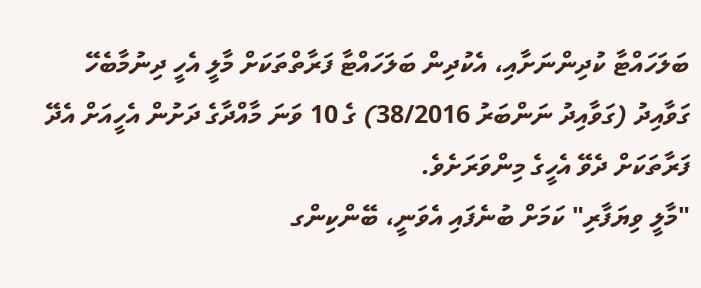ބަލަހައްޓާ ކުދިންނަށާއި، އެކުދިން ބަލަހައްޓާ ފަރާތްތަކަށް މާލީ އެހީ ދިނުމާބެހޭ ގަވާއިދު (ގަވާއިދު ނަންބަރު 38/2016) ގެ 10 ވަނަ މާއްދާގެ ދަށުން އެހީއަށް އެދޭ ފަރާތަކަށް ދެވޭ އެހީގެ މިންވަރަށެވެ.
"މާލީ ވިޔަފާރި" ކަމަށް ބުނެފައި އެވަނީ، ބޭންކިންގ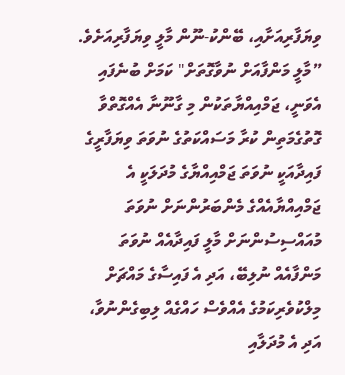ވިޔަފާރިއަށާއި، ބޭންކު-ނޫން މާލީ ވިޔަފާރިއަށެވެ.
”މާލީ މަންފާއަށް ނުވާގޮތަށް" ކަމަށް ބުނެފައި އެވަނީ، ޖަމްއިއްޔާތަކުން މި ގާނޫނާ އެއްގޮތްވާ ގޮތުގެމަތިން ކުރާ މަސައްކަތުގެ ނުވަތަ ވިޔަފާރީގެ ފައިދާއަކީ ނުވަތަ ޖަމްއިއްޔާގެ މުދަލަކީ އެ ޖަމްއިއްޔާއެއްގެ މެންބަރުންނަށް ނުވަތަ މުއައްސިސުންނަށް މާލީ ފައިދާއެއް ނުވަތަ މަންފާއެއް ނުލިބޭ، އަދި އެ ފައިސާގެ މައްޗަށް މިލްކުވެރިކަމުގެ އެއްވެސް ހައްގެއް ލިބިގެންނުވާ، އަދި އެ މުދަލާއި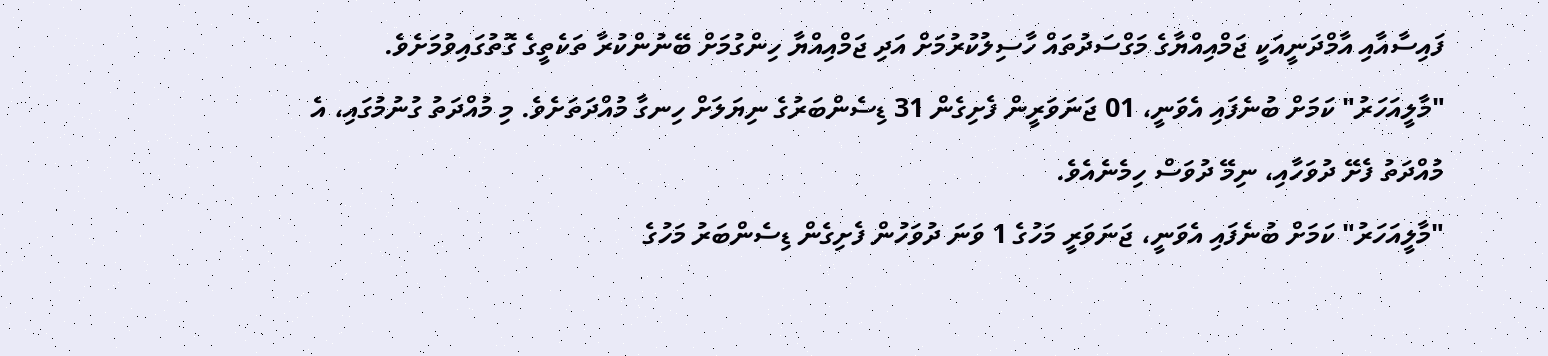ފައިސާއާއި އާމްދަނީއަކީ ޖަމްއިއްޔާގެ މަގްސަދުތައް ހާސިލުކުރުމަށް އަދި ޖަމްއިއްޔާ ހިންގުމަށް ބޭނުންކުރާ ތަކެތީގެ ގޮތުގައިވުމަށެވެ.
"މާލީއަހަރު" ކަމަށް ބުނެފައި އެވަނީ، 01 ޖަނަވަރީން ފެށިގެން 31 ޑިސެންބަރުގެ ނިޔަލަށް ހިނގާ މުއްދަތަށެވެ. މި މުއްދަތު ގުނުމުގައި، އެ މުއްދަތު ފެށޭ ދުވަހާއި، ނިމޭ ދުވަސް ހިމެނެއެވެ.
"މާލީއަހަރު" ކަމަށް ބުނެފައި އެވަނީ، ޖަނަވަރީ މަހުގެ 1 ވަނަ ދުވަހުން ފެށިގެން ޑިސެންބަރު މަހުގެ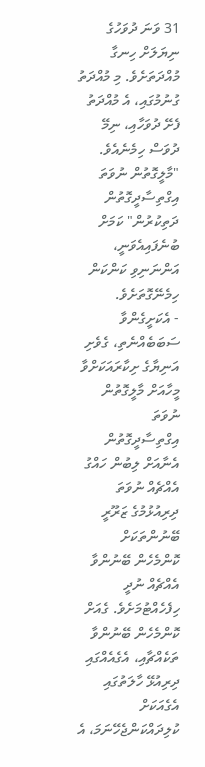31 ވަނަ ދުވަހުގެ ނިޔަލަށް ހިނގާ މުއްދަތަށެވެ. މި މުއްދަތު ގުނުމުގައި، އެ މުއްދަތު ފެށޭ ދުވަހާއި، ނިމޭ ދުވަސް ހިމެނެއެވެ.
"މާލީގޮތުން ނުވަތަ އިގްތިސާދީގޮތުން ދަތިކުރުން" ކަމަށް ބުނެފައިއެވަނީ، އަންނަނިވި ކަންކަން ހިމެނޭގޮތަށެވެ.
- އެކަށީގެންވާ ސަބަބެއްނެތި، ގެވެށި އަނިޔާގެ ށިކާރައަކަށްވާ މީހާއަށް މާލީގޮތުން ނުވަތަ އިގްތިސާދީގޮތުން އެނާއަށް ލިބުން ހައްގު އެއްޗެއް ނުވަތަ ދިރިއުޅުމުގެ ޒަރޫރީ ބޭނުންތަކަށް ކޮންމެހެން ބޭނުންވާ އެއްޗެއް ނުދީ ހިފެހެއްޓުމަށެވެ. ގެއަށް ކޮންމެހެން ބޭނުންވާ ތަކެއްޗާއި، އެގެއެއްގައި ދިރިއުޅޭ ހާލަތުގައި އެގެއަކަށް ކުލިދައްކަންޖެހޭނަމަ، އެ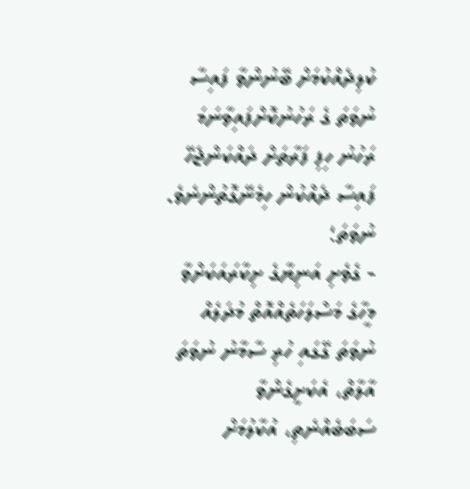ކުލިދެއްކުމަށް ބޭނުންވާ ފައިސާ ނުވަތަ ގެ ރަހުނުކޮށްފައިވާނަމަ ރަހުނު ހިފި ފަރާތަށް ދައްކަންޖެހޭ ފައިސާ ދެއްކުން ހިމެނޭގޮތުންނެވެ. ނުވަތަ؛
- ގެވެށި އަނިޔާގެ ށިކާރައަކަށްވާ މީހާގެ މަސްލަހަތެއްއޮތް މުދަލެއް ނުވަތަ ގޭގައި ހުރި ސާމާނު ނުވަތަ އާލާތް، އެކަށީގެންވާ ސަބަބެއްނެތި، އުކާލުމަށް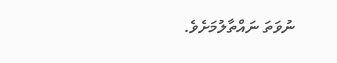ނުވަތަ ނައްތާލުމަށެވެ.